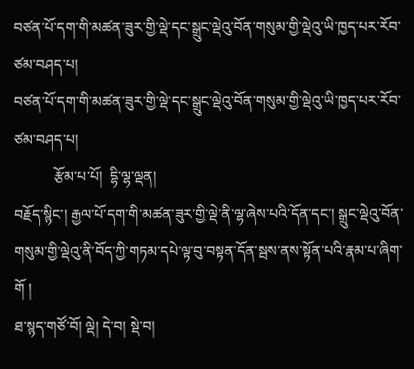བཙན་པོ་དག་གི་མཚན་ཟུར་གྱི་ལྡེ་དང་སྒྲུང་ལྡེའུ་བོན་གསུམ་གྱི་ལྡེའུ་ཡི་ཁྱད་པར་རོབ་ཙམ་བཤད་པ།
བཙན་པོ་དག་གི་མཚན་ཟུར་གྱི་ལྡེ་དང་སྒྲུང་ལྡེའུ་བོན་གསུམ་གྱི་ལྡེའུ་ཡི་ཁྱད་པར་རོབ་ཙམ་བཤད་པ།
           རྩོམ་པ་པོ།  དྷི་ལྷ་ལྡན།
བརྗོད་སྙིང་། རྒྱལ་པོ་དག་གི་མཚན་ཟུར་གྱི་ལྡེ་ནི་ལྷ་ཞེས་པའི་དོན་དང་། སྒྲུང་ལྡེའུ་བོན་གསུམ་གྱི་ལྡེའུ་ནི་བོད་ཀྱི་གཏམ་དཔེ་ལྟ་བུ་བསྟན་དོན་སྦས་ནས་སྟོན་པའི་རྣམ་པ་ཞིག་གོ །
ཐ་སྙད་གཙོ་བོ། ལྡེ། དེ་བ། སྡེ་བ།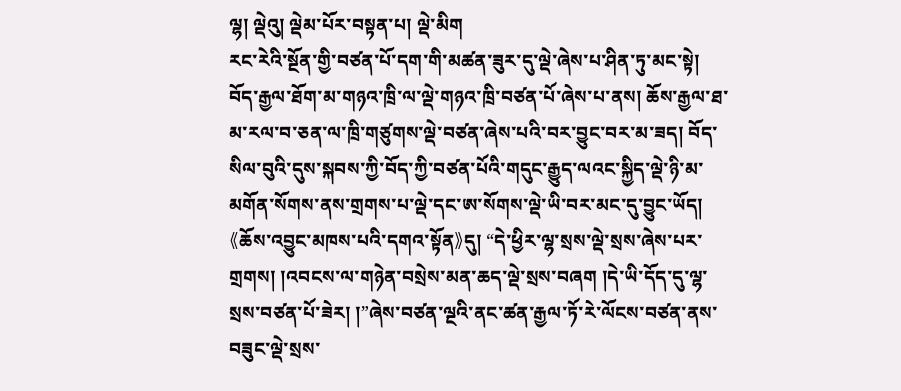ལྷ། ལྡེའུ། ལྡེམ་པོར་བསྟན་པ། ལྡེ་མིག
རང་རེའི་སྔོན་གྱི་བཙན་པོ་དག་གི་མཚན་ཟུར་དུ་ལྡེ་ཞེས་པ་ཤིན་ཏུ་མང་སྟེ། བོད་རྒྱལ་ཐོག་མ་གཉའ་ཁྲི་ལ་ལྡེ་གཉའ་ཁྲི་བཙན་པོ་ཞེས་པ་ནས། ཆོས་རྒྱལ་ཐ་མ་རལ་བ་ཅན་ལ་ཁྲི་གཙུགས་ལྡེ་བཙན་ཞེས་པའི་བར་བྱུང་བར་མ་ཟད། བོད་སིལ་བུའི་དུས་སྐབས་ཀྱི་བོད་ཀྱི་བཙན་པོའི་གདུང་རྒྱུད་ལའང་སྐྱིད་ལྡེ་ཉི་མ་མགོན་སོགས་ནས་གྲགས་པ་ལྡེ་དང་ཨ་སོགས་ལྡེ་ཡི་བར་མང་དུ་བྱུང་ཡོད། 《ཆོས་འབྱུང་མཁས་པའི་དགའ་སྟོན》དུ། “དེ་ཕྱིར་ལྷ་སྲས་ལྡེ་སྲས་ཞེས་པར་གྲགས། །འབངས་ལ་གཉེན་བསྲེས་མན་ཆད་ལྡེ་སྲས་བཞག །དེ་ཡི་དོད་དུ་ལྷ་སྲས་བཙན་པོ་ཟེར། །”ཞེས་བཙན་ལྔའི་ནང་ཚན་རྒྱལ་ཏོ་རེ་ལོངས་བཙན་ནས་བཟུང་ལྡེ་སྲས་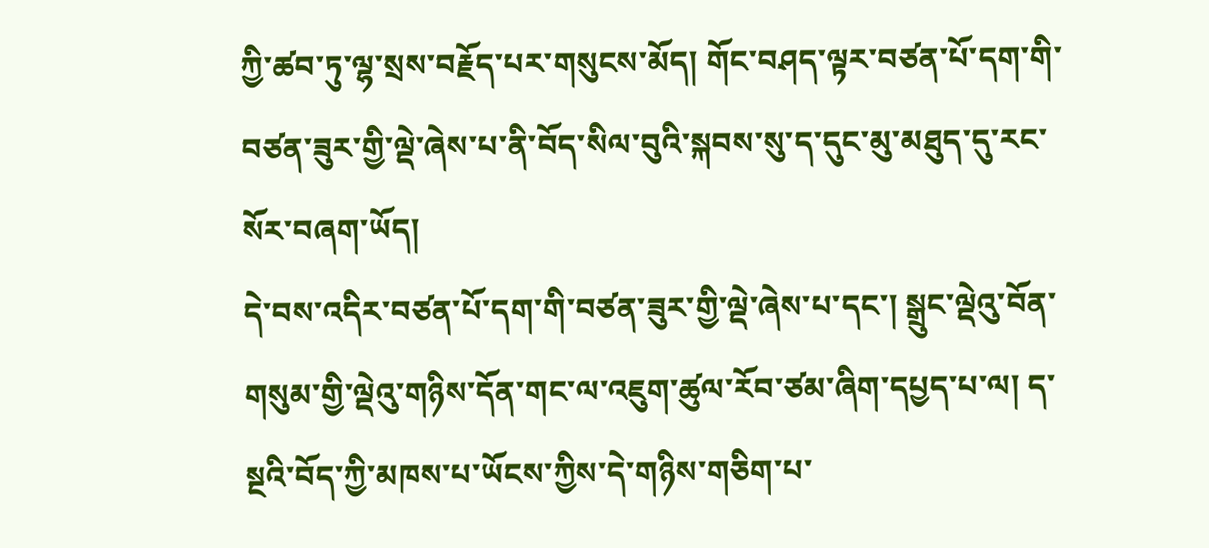ཀྱི་ཚབ་ཏུ་ལྷ་སྲས་བརྗོད་པར་གསུངས་མོད། གོང་བཤད་ལྟར་བཙན་པོ་དག་གི་བཙན་ཟུར་གྱི་ལྡེ་ཞེས་པ་ནི་བོད་སིལ་བུའི་སྐབས་སུ་ད་དུང་མུ་མཐུད་དུ་རང་སོར་བཞག་ཡོད།
དེ་བས་འདིར་བཙན་པོ་དག་གི་བཙན་ཟུར་གྱི་ལྡེ་ཞེས་པ་དང་། སྒྲུང་ལྡེའུ་བོན་གསུམ་གྱི་ལྡེའུ་གཉིས་དོན་གང་ལ་འཇུག་ཚུལ་རོབ་ཙམ་ཞིག་དཔྱད་པ་ལ། ད་སྔའི་བོད་ཀྱི་མཁས་པ་ཡོངས་ཀྱིས་དེ་གཉིས་གཅིག་པ་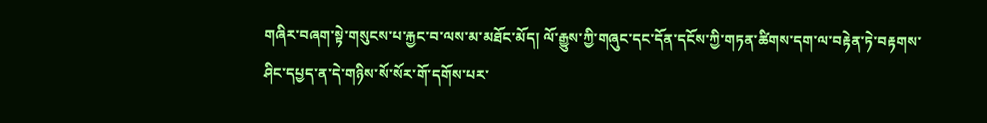གཞིར་བཞག་སྟེ་གསུངས་པ་རྐྱང་བ་ལས་མ་མཐོང་མོད། ལོ་རྒྱུས་ཀྱི་གཞུང་དང་དོན་དངོས་ཀྱི་གཏན་ཚིགས་དག་ལ་བརྟེན་ཏེ་བརྟགས་ཤིང་དཔྱད་ན་དེ་གཉིས་སོ་སོར་གོ་དགོས་པར་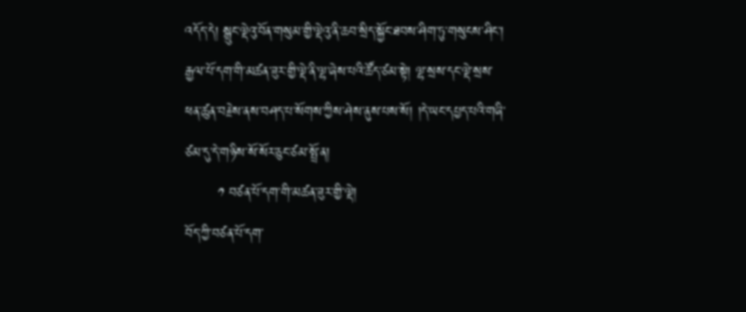འདོད་དེ། སྒྲུང་ལྡེའུ་བོན་གསུམ་གྱི་ལྡེའུ་ནི་ཆབ་སྲིད་སྐྱོང་ཐབས་ཤིག་ཏུ་གསུངས་ཤིང་། རྒྱལ་པོ་དག་གི་མཚན་ཟུར་གྱི་ལྡེ་ནི་ལྷ་ཞེས་པའི་ཚོད་ཙམ་སྟེ། ལྷ་སྲས་དང་ལྡེ་སྲས་ཕན་ཚུན་བརྗེས་ནས་བཤད་པ་སོགས་ཀྱིས་ཤེས་ནུས་པས་སོ། །དེ་ཡང་དཔྱད་པའི་གཞི་ཙམ་དུ་དེ་གཉིས་སོ་སོར་ཅུང་ཙམ་སྤྲོ་ན།
       ༡ བཙན་པོ་དག་གི་མཚན་ཟུར་གྱི་ལྡེ།
བོད་ཀྱི་བཙན་པོ་དག་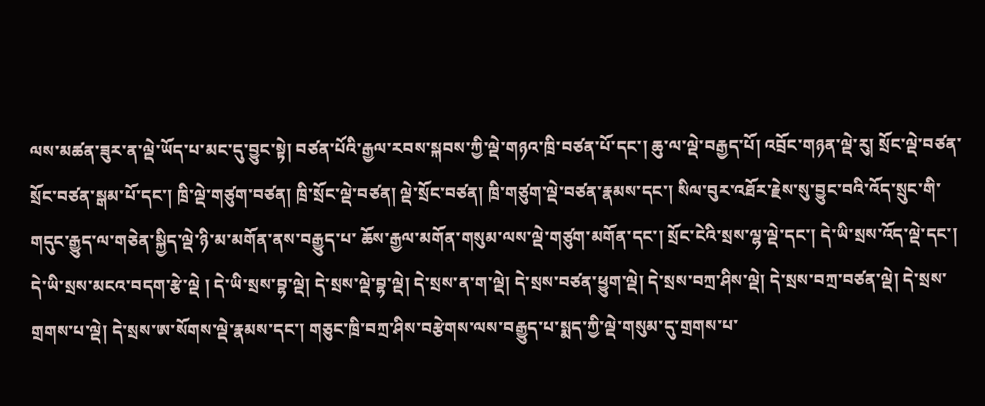ལས་མཚན་ཟུར་ན་ལྡེ་ཡོད་པ་མང་དུ་བྱུང་སྟེ། བཙན་པོའི་རྒྱལ་རབས་སྐབས་ཀྱི་ལྡེ་གཉའ་ཁྲི་བཙན་པོ་དང་། ཆུ་ལ་ལྡེ་བརྒྱད་པོ། འབྲོང་གཉན་ལྡེ་རུ། སྲོང་ལྡེ་བཙན་སྲོང་བཙན་སྒམ་པོ་དང་། ཁྲི་ལྡེ་གཙུག་བཙན། ཁྲི་སྲོང་ལྡེ་བཙན། ལྡེ་སྲོང་བཙན། ཁྲི་གཙུག་ལྡེ་བཙན་རྣམས་དང་། སིལ་བུར་འཐོར་རྗེས་སུ་བྱུང་བའི་འོད་སྲུང་གི་གདུང་རྒྱུད་ལ་གཅེན་སྐྱིད་ལྡེ་ཉི་མ་མགོན་ནས་བརྒྱུད་པ་ ཆོས་རྒྱལ་མགོན་གསུམ་ལས་ལྡེ་གཙུག་མགོན་དང་། སྲོང་ངེའི་སྲས་ལྷ་ལྡེ་དང་། དེ་ཡི་སྲས་འོད་ལྡེ་དང་། དེ་ཡི་སྲས་མངའ་བདག་རྩེ་ལྡེ ། དེ་ཡི་སྲས་བྷ་ལྡེ། དེ་སྲས་ལྡེ་བྷ་ལྡེ། དེ་སྲས་ན་ག་ལྡེ། དེ་སྲས་བཙན་ཕྱུག་ལྡེ། དེ་སྲས་བཀྲ་ཤིས་ལྡེ། དེ་སྲས་བཀྲ་བཙན་ལྡེ། དེ་སྲས་གྲགས་པ་ལྡེ། དེ་སྲས་ཨ་སོགས་ལྡེ་རྣམས་དང་། གཅུང་ཁྲི་བཀྲ་ཤིས་བརྩེགས་ལས་བརྒྱུད་པ་སྨད་ཀྱི་ལྡེ་གསུམ་དུ་གྲགས་པ་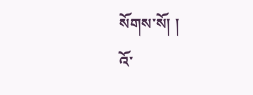སོགས་སོ། །
འོ་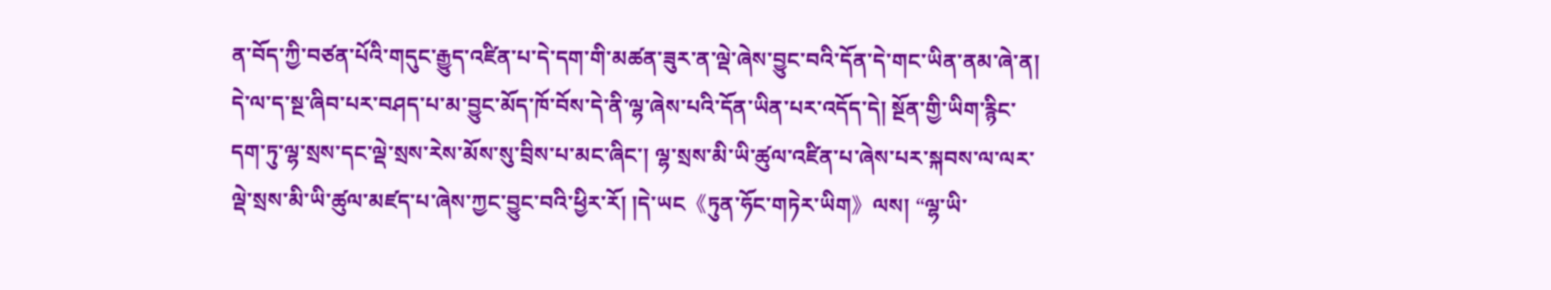ན་བོད་ཀྱི་བཙན་པོའི་གདུང་རྒྱུད་འཛིན་པ་དེ་དག་གི་མཚན་ཟུར་ན་ལྡེ་ཞེས་བྱུང་བའི་དོན་དེ་གང་ཡིན་ནམ་ཞེ་ན། དེ་ལ་ད་སྔ་ཞིབ་པར་བཤད་པ་མ་བྱུང་མོད་ཁོ་བོས་དེ་ནི་ལྷ་ཞེས་པའི་དོན་ཡིན་པར་འདོད་དེ། སྔོན་གྱི་ཡིག་རྙིང་དག་ཏུ་ལྷ་སྲས་དང་ལྡེ་སྲས་རེས་མོས་སུ་བྲིས་པ་མང་ཞིང་། ལྷ་སྲས་མི་ཡི་ཚུལ་འཛིན་པ་ཞེས་པར་སྐབས་ལ་ལར་ལྡེ་སྲས་མི་ཡི་ཚུལ་མཛད་པ་ཞེས་ཀྱང་བྱུང་བའི་ཕྱིར་རོ། །དེ་ཡང《ཏུན་ཧོང་གཏེར་ཡིག》ལས། “ལྷ་ཡི་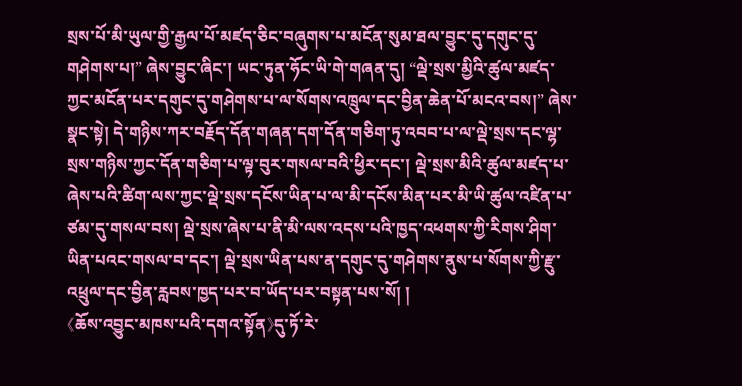སྲས་པོ་མི་ཡུལ་གྱི་རྒྱལ་པོ་མཛད་ཅིང་བཞུགས་པ་མངོན་སུམ་ཐལ་བྱུང་དུ་དགུང་དུ་གཤེགས་པ།” ཞེས་བྱུང་ཞིང་། ཡང་ཏུན་ཧོང་ཡི་གེ་གཞན་དུ། “ལྡེ་སྲས་མྱིའི་ཚུལ་མཛད་ཀྱང་མངོན་པར་དགུང་དུ་གཤེགས་པ་ལ་སོགས་འཁྲུལ་དང་བྱིན་ཆེན་པོ་མངའ་བས།” ཞེས་སྣང་སྟེ། དེ་གཉིས་ཀར་བརྗོད་དོན་གཞན་དག་དོན་གཅིག་ཏུ་འབབ་པ་ལ་ལྡེ་སྲས་དང་ལྷ་སྲས་གཉིས་ཀྱང་དོན་གཅིག་པ་ལྟ་བུར་གསལ་བའི་ཕྱིར་དང་། ལྡེ་སྲས་མིའི་ཚུལ་མཛད་པ་ཞེས་པའི་ཚིག་ལས་ཀྱང་ལྡེ་སྲས་དངོས་ཡིན་པ་ལ་མི་དངོས་མིན་པར་མི་ཡི་ཚུལ་འཛིན་པ་ཙམ་དུ་གསལ་བས། ལྡེ་སྲས་ཞེས་པ་ནི་མི་ལས་འདས་པའི་ཁྱད་འཕགས་ཀྱི་རིགས་ཤིག་ཡིན་པའང་གསལ་བ་དང་། ལྡེ་སྲས་ཡིན་པས་ན་དགུང་དུ་གཤེགས་ནུས་པ་སོགས་ཀྱི་རྫུ་འཕྲུལ་དང་བྱིན་རླབས་ཁྱད་པར་བ་ཡོད་པར་བསྟན་པས་སོ། །
《ཆོས་འབྱུང་མཁས་པའི་དགའ་སྟོན》དུ་ཏོ་རེ་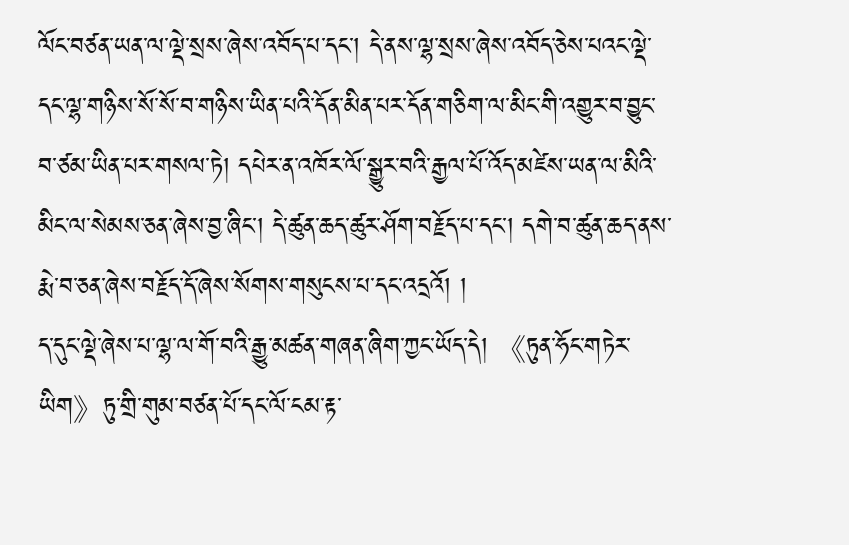ལོང་བཙན་ཡན་ལ་ལྡེ་སྲས་ཞེས་འབོད་པ་དང་། དེ་ནས་ལྷ་སྲས་ཞེས་འབོད་ཅེས་པའང་ལྡེ་དང་ལྷ་གཉིས་སོ་སོ་བ་གཉིས་ཡིན་པའི་དོན་མིན་པར་དོན་གཅིག་ལ་མིང་གི་འགྱུར་བ་བྱུང་བ་ཙམ་ཡིན་པར་གསལ་ཏེ། དཔེར་ན་འཁོར་ལོ་སྒྱུར་བའི་རྒྱལ་པོ་འོད་མཛེས་ཡན་ལ་མིའི་མིང་ལ་སེམས་ཅན་ཞེས་བྱ་ཞིང་། དེ་ཚུན་ཆད་ཚུར་ཤོག་བརྗོད་པ་དང་། དགེ་བ་ཚུན་ཆད་ནས་རྨེ་བ་ཅན་ཞེས་བརྗོད་དོ་ཞེས་སོགས་གསུངས་པ་དང་འདྲའོ། །
ད་དུང་ལྡེ་ཞེས་པ་ལྷ་ལ་གོ་བའི་རྒྱུ་མཚན་གཞན་ཞིག་ཀྱང་ཡོད་དེ། 《ཏུན་ཧོང་གཏེར་ཡིག》ཏུ་གྲི་གུམ་བཙན་པོ་དང་ལོ་ངམ་རྟ་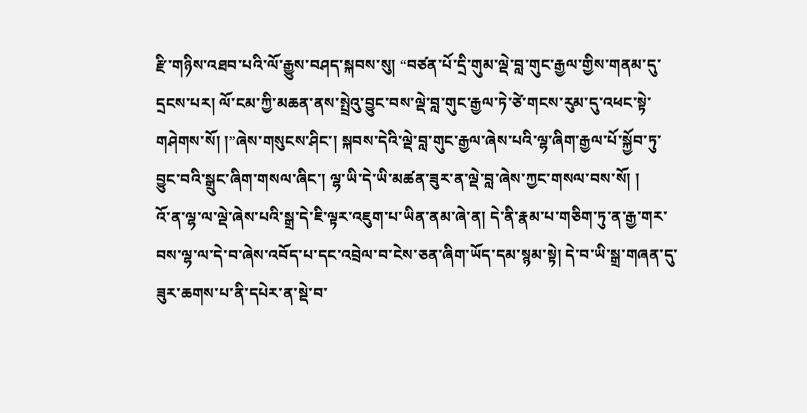རྫི་གཉིས་འཐབ་པའི་ལོ་རྒྱུས་བཤད་སྐབས་སུ། “བཙན་པོ་དྲི་གུམ་ལྡེ་བླ་གུང་རྒྱལ་གྱིས་གནམ་དུ་དྲངས་པར། ལོ་ངམ་ཀྱི་མཆན་ནས་སྤྲེའུ་བྱུང་བས་ལྡེ་བླ་གུང་རྒྱལ་ཏེ་ཙེ་གངས་རུམ་དུ་འཕང་སྟེ་གཤེགས་སོ། །”ཞེས་གསུངས་ཤིང་། སྐབས་དེའི་ལྡེ་བླ་གུང་རྒྱལ་ཞེས་པའི་ལྷ་ཞིག་རྒྱལ་པོ་སྐྱོབ་ཏུ་བྱུང་བའི་སྒྲུང་ཞིག་གསལ་ཞིང་། ལྷ་ཡི་དེ་ཡི་མཚན་ཟུར་ན་ལྡེ་བླ་ཞེས་ཀྱང་གསལ་བས་སོ། །
འོ་ན་ལྷ་ལ་ལྡེ་ཞེས་པའི་སྒྲ་དེ་ཇི་ལྟར་འཇུག་པ་ཡིན་ནམ་ཞེ་ན། དེ་ནི་རྣམ་པ་གཅིག་ཏུ་ན་རྒྱ་གར་བས་ལྷ་ལ་དེ་བ་ཞེས་འབོད་པ་དང་འབྲེལ་བ་ངེས་ཅན་ཞིག་ཡོད་དམ་སྙམ་སྟེ། དེ་བ་ཡི་སྒྲ་གཞན་དུ་ཟུར་ཆགས་པ་ནི་དཔེར་ན་སྡེ་བ་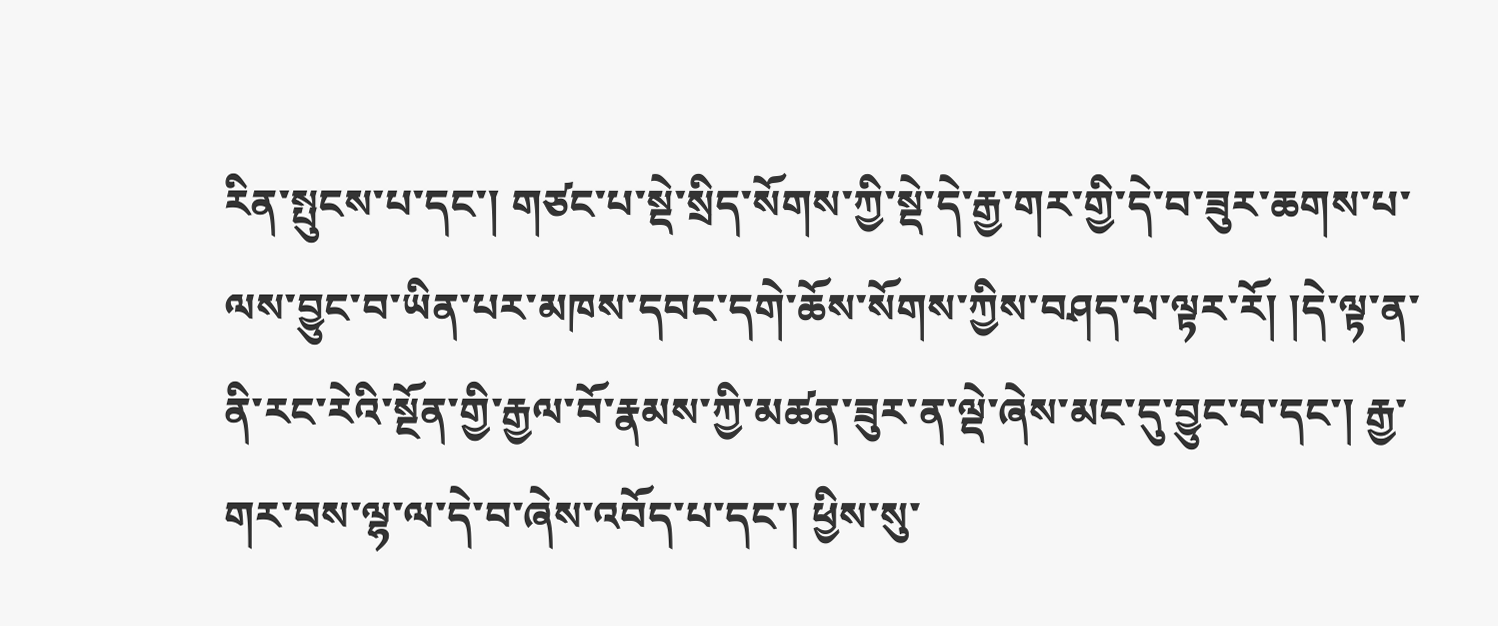རིན་སྤུངས་པ་དང་། གཙང་པ་སྡེ་སྲིད་སོགས་ཀྱི་སྡེ་དེ་རྒྱ་གར་གྱི་དེ་བ་ཟུར་ཆགས་པ་ལས་བྱུང་བ་ཡིན་པར་མཁས་དབང་དགེ་ཆོས་སོགས་ཀྱིས་བཤད་པ་ལྟར་རོ། །དེ་ལྟ་ན་ནི་རང་རེའི་སྔོན་གྱི་རྒྱལ་བོ་རྣམས་ཀྱི་མཚན་ཟུར་ན་ལྡེ་ཞེས་མང་དུ་བྱུང་བ་དང་། རྒྱ་གར་བས་ལྷ་ལ་དེ་བ་ཞེས་འབོད་པ་དང་། ཕྱིས་སུ་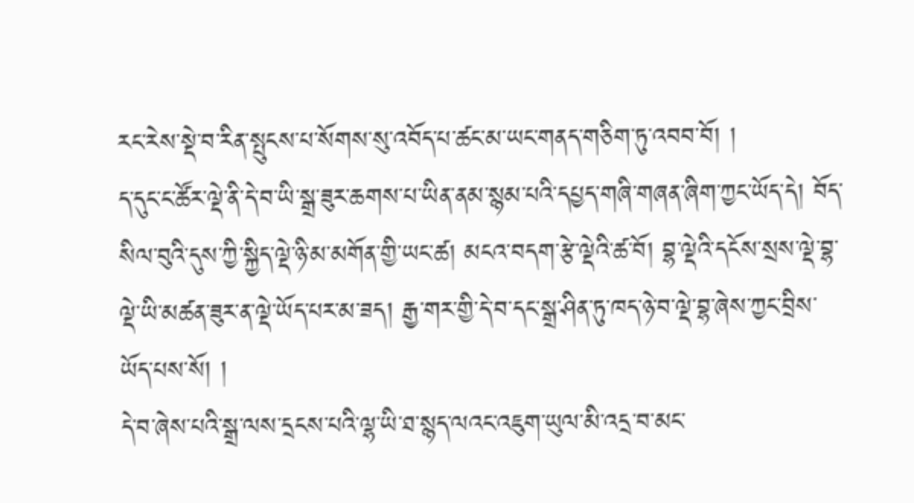རང་རེས་སྡེ་བ་རིན་སྤུངས་པ་སོགས་སུ་འབོད་པ་ཚང་མ་ཡང་གནད་གཅིག་ཏུ་འབབ་བོ། །
ད་དུང་ང་ཚོར་ལྡེ་ནི་དེ་བ་ཡི་སྒྲ་ཟུར་ཆགས་པ་ཡིན་ནམ་སྙམ་པའི་དཔྱད་གཞི་གཞན་ཞིག་ཀྱང་ཡོད་དེ། བོད་སིལ་བུའི་དུས་ཀྱི་སྐྱིད་ལྡེ་ཉི་མ་མགོན་གྱི་ཡང་ཚ། མངའ་བདག་རྩེ་ལྡེའི་ཚ་བོ། བྷ་ལྡེའི་དངོས་སྲས་ལྡེ་བྷ་ལྡེ་ཡི་མཚན་ཟུར་ན་ལྡེ་ཡོད་པར་མ་ཟད། རྒྱ་གར་གྱི་དེ་བ་དང་སྒྲ་ཤིན་ཏུ་ཁད་ཉེ་བ་ལྡེ་བྷ་ཞེས་ཀྱང་བྲིས་ཡོད་པས་སོ། །
དེ་བ་ཞེས་པའི་སྒྲ་ལས་དྲངས་པའི་ལྷ་ཡི་ཐ་སྙད་ལའང་འཇུག་ཡུལ་མི་འདྲ་བ་མང་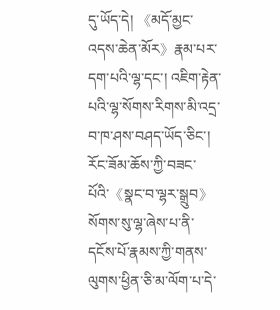དུ་ཡོད་དེ། 《མདོ་མྱང་འདས་ཆེན་མོར》རྣམ་པར་དག་པའི་ལྷ་དང་། འཇིག་རྟེན་པའི་ལྷ་སོགས་རིགས་མི་འདྲ་བ་ཁ་ཤས་བཤད་ཡོད་ཅིང་། རོང་ཟོམ་ཆོས་ཀྱི་བཟང་པོའི་《སྣང་བ་ལྷར་སྒྲུབ》སོགས་སུ་ལྷ་ཞེས་པ་ནི་དངོས་པོ་རྣམས་ཀྱི་གནས་ལུགས་ཕྱིན་ཅི་མ་ལོག་པ་དེ་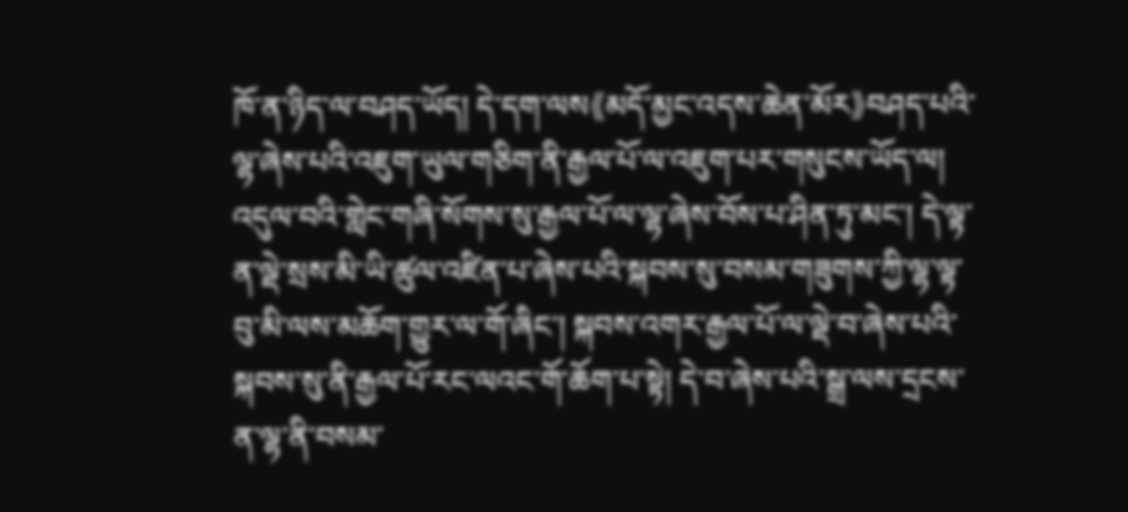ཁོ་ན་ཉིད་ལ་བཤད་ཡོད། དེ་དག་ལས《མདོ་མྱང་འདས་ཆེན་མོར》བཤད་པའི་ལྷ་ཞེས་པའི་འཇུག་ཡུལ་གཅིག་ནི་རྒྱལ་པོ་ལ་འཇུག་པར་གསུངས་ཡོད་ལ། འདུལ་བའི་གླེང་གཞི་སོགས་སུ་རྒྱལ་པོ་ལ་ལྷ་ཞེས་བོས་པ་ཤིན་ཏུ་མང་། དེ་ལྟ་ན་ལྡེ་སྲས་མི་ཡི་ཚུལ་འཛིན་པ་ཞེས་པའི་སྐབས་སུ་བསམ་གཟུགས་ཀྱི་ལྷ་ལྟ་བུ་མི་ལས་མཆོག་གྱུར་ལ་གོ་ཞིང་། སྐབས་འགར་རྒྱལ་པོ་ལ་ལྡེ་བ་ཞེས་པའི་སྐབས་སུ་ནི་རྒྱལ་པོ་རང་ལའང་གོ་ཆོག་པ་སྟེ། དེ་བ་ཞེས་པའི་སྒྲ་ལས་དྲངས་ན་ལྷ་ནི་བསམ་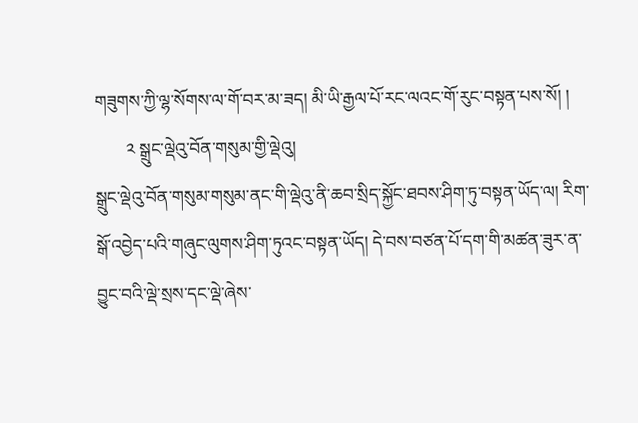གཟུགས་ཀྱི་ལྷ་སོགས་ལ་གོ་བར་མ་ཟད། མི་ཡི་རྒྱལ་པོ་རང་ལའང་གོ་རུང་བསྟན་པས་སོ། །
       ༢ སྒྲུང་ལྡེའུ་བོན་གསུམ་གྱི་ལྡེའུ།
སྒྲུང་ལྡེའུ་བོན་གསུམ་གསུམ་ནང་གི་ལྡེའུ་ནི་ཆབ་སྲིད་སྐྱོང་ཐབས་ཤིག་ཏུ་བསྟན་ཡོད་ལ། རིག་སྒོ་འབྱེད་པའི་གཞུང་ལུགས་ཤིག་ཏུའང་བསྟན་ཡོད། དེ་བས་བཙན་པོ་དག་གི་མཚན་ཟུར་ན་བྱུང་བའི་ལྡེ་སྲས་དང་ལྡེ་ཞེས་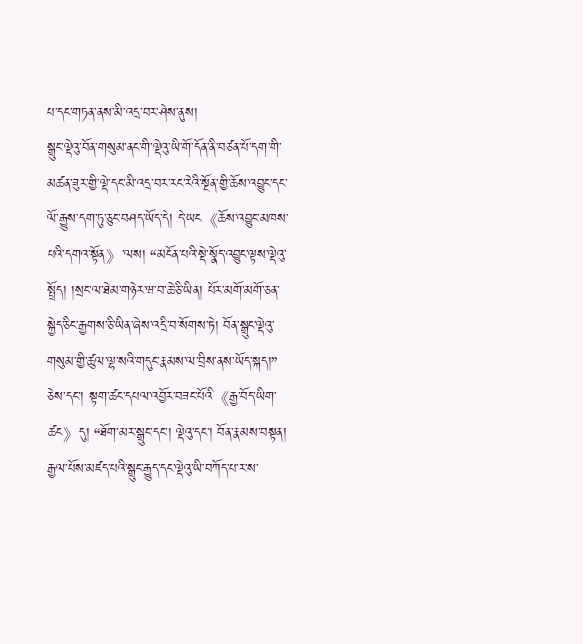པ་དང་གཏན་ནས་མི་འདྲ་བར་ཤེས་ནུས།
སྒྲུང་ལྡེའུ་བོན་གསུམ་ནང་གི་ལྡེའུ་ཡི་གོ་དོན་ནི་བཙན་པོ་དག་གི་མཚན་ཟུར་གྱི་ལྡེ་དང་མི་འདྲ་བར་རང་རེའི་སྔོན་གྱི་ཆོས་འབྱུང་དང་ལོ་རྒྱུས་དག་ཏུ་ཅུང་བཤད་ཡོད་དེ། དེ་ཡང《ཆོས་འབྱུང་མཁས་པའི་དགའ་སྟོན》་ལས། “མངོན་པའི་སྡེ་སྣོད་འབྱུང་ལྟས་ལྡེའུ་སྤྲོད། །སྲང་ལ་ཐེམ་གཉེར་ཝ་བ་ཆེ་ཅི་ཡིན། པོར་མགོ་མགོ་ཅན་སྐྱེད་ཅིང་རྒྱགས་ཅི་ཡིན་ཞེས་འདྲི་བ་སོགས་ཏེ། བོན་སྒྲུང་ལྡེའུ་གསུམ་གྱི་ཚུལ་ལྷ་སའི་གདུང་རྣམས་ལ་བྲིས་ནས་ཡོད་སྐད།” ཅེས་དང་། སྟག་ཚང་དཔལ་འབྱོར་བཟང་པོའི《རྒྱ་བོད་ཡིག་ཚང》དུ། “ཐོག་མར་སྒྲུང་དང་། ལྡེའུ་དང་། བོན་རྣམས་བསྟན། རྒྱལ་པོས་མཛད་པའི་སྒྲུང་རྒྱུད་དང་ལྡེའུ་ཡི་བཀོད་པ་ར་ས་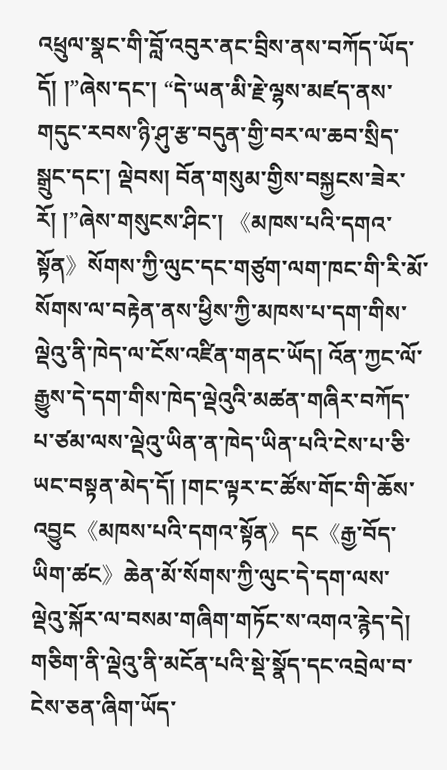འཕྲུལ་སྣང་གི་བློ་འབུར་ནང་བྲིས་ནས་བཀོད་ཡོད་དོ། །”ཞེས་དང་། “དེ་ཡན་མི་རྗེ་ལྷས་མཛད་ནས་གདུང་རབས་ཉི་ཤུ་རྩ་བདུན་གྱི་བར་ལ་ཆབ་སྲིད་སྒྲུང་དང་། ལྡེབས། བོན་གསུམ་གྱིས་བསྐྱངས་ཟེར་རོ། །”ཞེས་གསུངས་ཤིང་། 《མཁས་པའི་དགའ་སྟོན》སོགས་ཀྱི་ལུང་དང་གཙུག་ལག་ཁང་གི་རི་མོ་སོགས་ལ་བརྟེན་ནས་ཕྱིས་ཀྱི་མཁས་པ་དག་གིས་ལྡེའུ་ནི་ཁེད་ལ་ངོས་འཛིན་གནང་ཡོད། འོན་ཀྱང་ལོ་རྒྱུས་དེ་དག་གིས་ཁེད་ལྡེའུའི་མཚན་གཞིར་བཀོད་པ་ཙམ་ལས་ལྡེའུ་ཡིན་ན་ཁེད་ཡིན་པའི་ངེས་པ་ཅི་ཡང་བསྟན་མེད་དོ། །གང་ལྟར་ང་ཚོས་གོང་གི་ཆོས་འབྱུང《མཁས་པའི་དགའ་སྟོན》དང《རྒྱ་བོད་ཡིག་ཚང》ཆེན་མོ་སོགས་ཀྱི་ལུང་དེ་དག་ལས་ལྡེའུ་སྐོར་ལ་བསམ་གཞིག་གཏོང་ས་འགའ་རྙེད་དེ། གཅིག་ནི་ལྡེའུ་ནི་མངོན་པའི་སྡེ་སྣོད་དང་འབྲེལ་བ་ངེས་ཅན་ཞིག་ཡོད་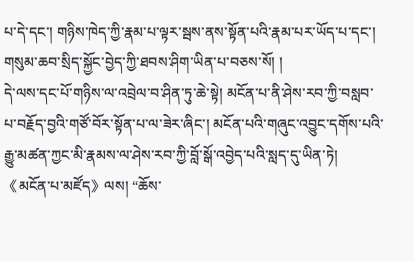པ་དེ་དང་། གཉིས་ཁེད་ཀྱི་རྣམ་པ་ལྟར་སྦས་ནས་སྟོན་པའི་རྣམ་པར་ཡོད་པ་དང་། གསུམ་ཆབ་སྲིད་སྐྱོང་བྱེད་ཀྱི་ཐབས་ཤིག་ཡིན་པ་བཅས་སོ། །
དེ་ལས་དང་པོ་གཉིས་ལ་འབྲེལ་བ་ཤིན་ཏུ་ཆེ་སྟེ། མངོན་པ་ནི་ཤེས་རབ་ཀྱི་བསླབ་པ་བརྗོད་བྱའི་གཙོ་བོར་སྟོན་པ་ལ་ཟེར་ཞིང་། མངོན་པའི་གཞུང་འབྱུང་དགོས་པའི་རྒྱུ་མཚན་ཀྱང་མི་རྣམས་ལ་ཤེས་རབ་ཀྱི་བློ་སྒོ་འབྱེད་པའི་སླད་དུ་ཡིན་ཏེ། 《མངོན་པ་མཛོད》ལས། “ཆོས་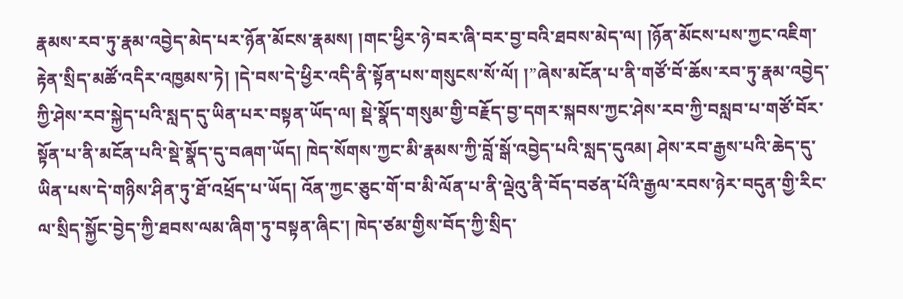རྣམས་རབ་ཏུ་རྣམ་འབྱེད་མེད་པར་ཉོན་མོངས་རྣམས། །གང་ཕྱིར་ཉེ་བར་ཞི་བར་བྱ་བའི་ཐབས་མེད་ལ། །ཉོན་མོངས་པས་ཀྱང་འཇིག་རྟེན་སྲིད་མཚོ་འདིར་འཁྱམས་ཏེ། །དེ་བས་དེ་ཕྱིར་འདི་ནི་སྟོན་པས་གསུངས་སོ་ལོ། །”ཞེས་མངོན་པ་ནི་གཙོ་བོ་ཆོས་རབ་ཏུ་རྣམ་འབྱེད་ཀྱི་ཤེས་རབ་སྐྱེད་པའི་སླད་དུ་ཡིན་པར་བསྟན་ཡོད་ལ། སྡེ་སྣོད་གསུམ་གྱི་བརྗོད་བྱ་དགར་སྐབས་ཀྱང་ཤེས་རབ་ཀྱི་བསླབ་པ་གཙོ་བོར་སྟོན་པ་ནི་མངོན་པའི་སྡེ་སྣོད་དུ་བཞག་ཡོད། ཁེད་སོགས་ཀྱང་མི་རྣམས་ཀྱི་བློ་སྒོ་འབྱེད་པའི་སླད་དུའམ། ཤེས་རབ་རྒྱས་པའི་ཆེད་དུ་ཡིན་པས་དེ་གཉིས་ཤིན་ཏུ་ཐོ་འཕྲོད་པ་ཡོད། འོན་ཀྱང་ཅུང་གོ་བ་མི་ལོན་པ་ནི་ལྡེའུ་ནི་བོད་བཙན་པོའི་རྒྱལ་རབས་ཉེར་བདུན་གྱི་རིང་ལ་སྲིད་སྐྱོང་བྱེད་ཀྱི་ཐབས་ལམ་ཞིག་ཏུ་བསྟན་ཞིང་། ཁེད་ཙམ་གྱིས་བོད་ཀྱི་སྲིད་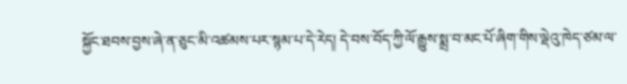སྐྱོང་ཐབས་བྱས་ཞེ་ན་ཅུང་མི་འཚམས་པར་སྙམ་པ་དེ་རེད། དེ་བས་བོད་ཀྱི་ལོ་རྒྱུས་སྨྲ་བ་མང་པོ་ཞིག་གིས་ལྡེའུ་ཁེད་ཙམ་ལ་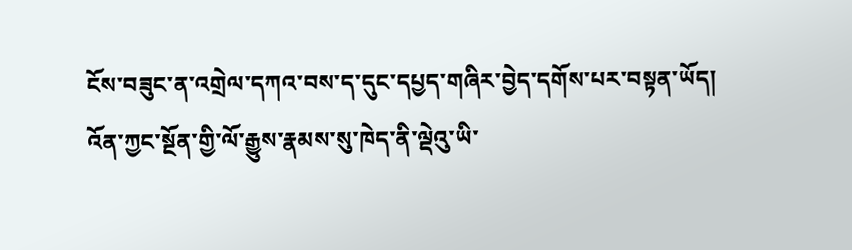ངོས་བཟུང་ན་འགྲེལ་དཀའ་བས་ད་དུང་དཔྱད་གཞིར་བྱེད་དགོས་པར་བསྟན་ཡོད།
འོན་ཀྱང་སྔོན་གྱི་ལོ་རྒྱུས་རྣམས་སུ་ཁེད་ནི་ལྡེའུ་ཡི་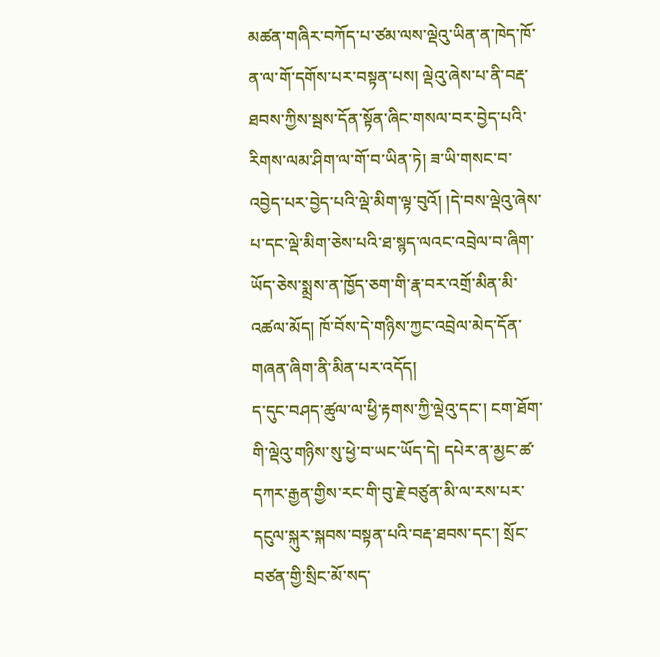མཚན་གཞིར་བཀོད་པ་ཙམ་ལས་ལྡེའུ་ཡིན་ན་ཁེད་ཁོ་ན་ལ་གོ་དགོས་པར་བསྟན་པས། ལྡེའུ་ཞེས་པ་ནི་བརྡ་ཐབས་ཀྱིས་སྦས་དོན་སྟོན་ཞིང་གསལ་བར་བྱེད་པའི་རིགས་ལམ་ཤིག་ལ་གོ་བ་ཡིན་ཏེ། ཟ་ཡི་གསང་བ་འབྱེད་པར་བྱེད་པའི་ལྡེ་མིག་ལྟ་བུའོ། །དེ་བས་ལྡེའུ་ཞེས་པ་དང་ལྡེ་མིག་ཅེས་པའི་ཐ་སྙད་ལའང་འབྲེལ་བ་ཞིག་ཡོད་ཅེས་སྨྲས་ན་ཁྱོད་ཅག་གི་རྣ་བར་འགྲོ་མིན་མི་འཚལ་མོད། ཁོ་བོས་དེ་གཉིས་ཀྱང་འབྲེལ་མེད་དོན་གཞན་ཞིག་ནི་མིན་པར་འདོད།
ད་དུང་བཤད་ཚུལ་ལ་ཕྱི་རྟགས་ཀྱི་ལྡེའུ་དང་། ངག་ཐོག་གི་ལྡེའུ་གཉིས་སུ་ཕྱེ་བ་ཡང་ཡོད་དེ། དཔེར་ན་མྱང་ཚ་དཀར་རྒྱན་གྱིས་རང་གི་བུ་རྗེ་བཙུན་མི་ལ་རས་པར་དངུལ་སྐུར་སྐབས་བསྟན་པའི་བརྡ་ཐབས་དང་། སྲོང་བཙན་གྱི་སྲིང་མོ་སད་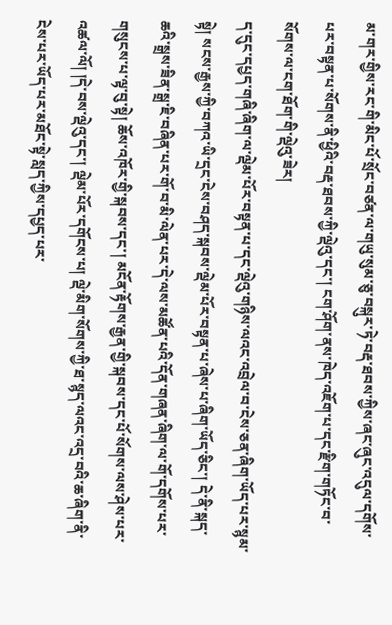མ་གར་གྱིས་རང་གི་མིང་པོ་སྲོང་བཙན་ལ་གཡུ་སུམ་ཅུ་བསྐུར་ཏེ་བརྡ་ཐབས་ཀྱིས་ཞང་ཞུང་འདུལ་དགོས་པར་བསྟན་པ་སོགས་ནི་ཕྱིའི་བརྡ་ཐབས་ཀྱི་ལྡེའུ་དང་། ངག་ཤོག་ནས་ཁེད་འཇོག་པ་དང་རྫིག་གཏོང་བ་སོགས་ལ་ངག་ཐོག་གི་ལྡེའུ་ཟེར།
ད་དུང་དཔྱད་གཞི་ཞིག་ལ་ལྡེམ་པོར་བསྟན་པ་དང་ལྡེའུ་གཉིས་ལའང་འབྲེལ་བ་ངེས་ཅན་ཞིག་ཡོད་པར་སྙམ་སྟེ། སངས་རྒྱས་ཀྱི་བཀའ་ཡི་དྲང་ངེས་བཤད་སྐབས་ལྡེམ་པོར་བསྟན་པ་ཞེས་པ་ཞིག་ཡོད་ཅིང་། དེ་ནི་སྐད་ཆའི་སྒྲས་ཟིན་སྒྲ་ཇི་བཞིན་པར་གོ་བ་མི་ལེན་པར་དེ་ལས་མཚོན་པའི་དོན་གཞན་ཞིག་ལ་གོ་དགོས་པར་གསུངས་པ་ལྟ་བུ་སྟེ། ཆོས་འཁོར་གྱི་སྐབས་དང་། མངོན་རྟོགས་རྒྱན་གྱི་སྐབས་དང་པོ་སོགས་ལས་ཤེས་པར་འཚལ་ལོ། །དེ་བས་ལྡེའུ་དང་། ལྡེམ་པོར་དགོངས་པ། ལྡེ་མིག་སོགས་ཀྱི་ཐ་སྙད་ལའང་འདྲ་བའི་ཆ་ཞིག་ནི་ངེས་པར་ཡོད་པར་མཐོང་སྟེ་སླད་ཀྱིས་དཔྱད་པར་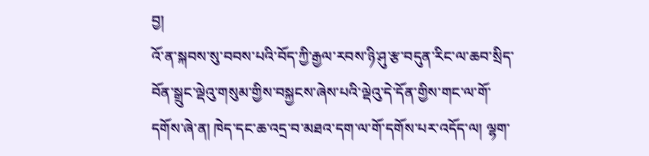བྱ།
འོ་ན་སྐབས་སུ་བབས་པའི་བོད་ཀྱི་རྒྱལ་རབས་ཉི་ཤུ་རྩ་བདུན་རིང་ལ་ཆབ་སྲིད་བོན་སྒྲུང་ལྡེའུ་གསུམ་གྱིས་བསྐྱངས་ཞེས་པའི་ལྡེའུ་དེ་དོན་གྱིས་གང་ལ་གོ་དགོས་ཞེ་ན། ཁེད་དང་ཆ་འདྲ་བ་མཐའ་དག་ལ་གོ་དགོས་པར་འདོད་ལ། ལྷག་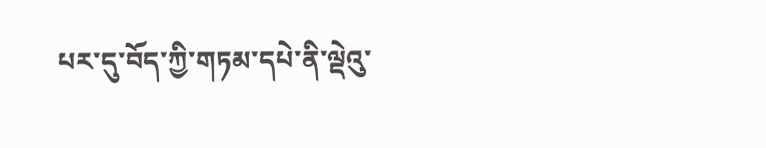པར་དུ་བོད་ཀྱི་གཏམ་དཔེ་ནི་ལྡེའུ་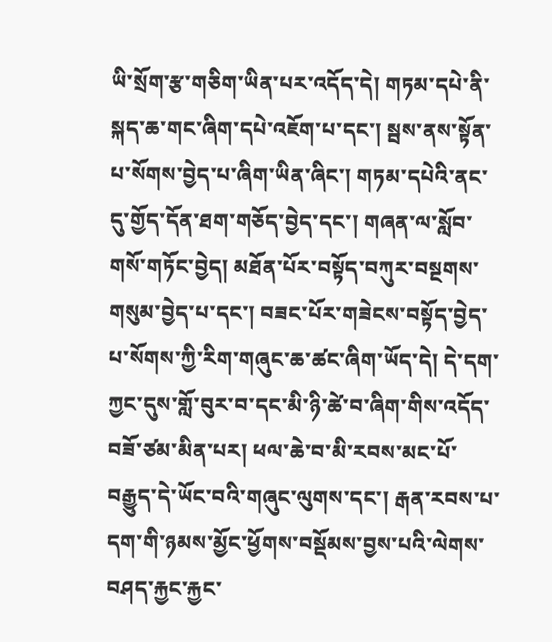ཡི་སྲོག་རྩ་གཅིག་ཡིན་པར་འདོད་དེ། གཏམ་དཔེ་ནི་སྐད་ཆ་གང་ཞིག་དཔེ་འཇོག་པ་དང་། སྦས་ནས་སྟོན་པ་སོགས་བྱེད་པ་ཞིག་ཡིན་ཞིང་། གཏམ་དཔེའི་ནང་དུ་གྱོད་དོན་ཐག་གཅོད་བྱེད་དང་། གཞན་ལ་སློབ་གསོ་གཏོང་བྱེད། མཐོན་པོར་བསྟོད་བཀུར་བསྔགས་གསུམ་བྱེད་པ་དང་། བཟང་པོར་གཟེངས་བསྟོད་བྱེད་པ་སོགས་ཀྱི་རིག་གཞུང་ཆ་ཚང་ཞིག་ཡོད་དེ། དེ་དག་ཀྱང་དུས་གློ་བུར་བ་དང་མི་ཉི་ཚེ་བ་ཞིག་གིས་འདོད་བཟོ་ཙམ་མིན་པར། ཕལ་ཆེ་བ་མི་རབས་མང་པོ་བརྒྱུད་དེ་ཡོང་བའི་གཞུང་ལུགས་དང་། རྒན་རབས་པ་དག་གི་ཉམས་མྱོང་ཕྱོགས་བསྡོམས་བྱས་པའི་ལེགས་བཤད་རྐྱང་རྐྱང་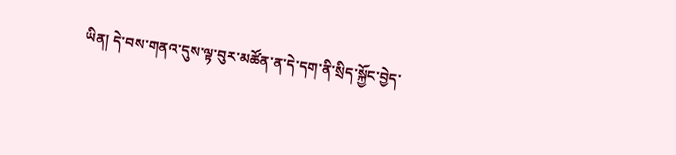ཡིན། དེ་བས་གནའ་དུས་ལྟ་བུར་མཚོན་ན་དེ་དག་ནི་སྲིད་སྐྱོང་བྱེད་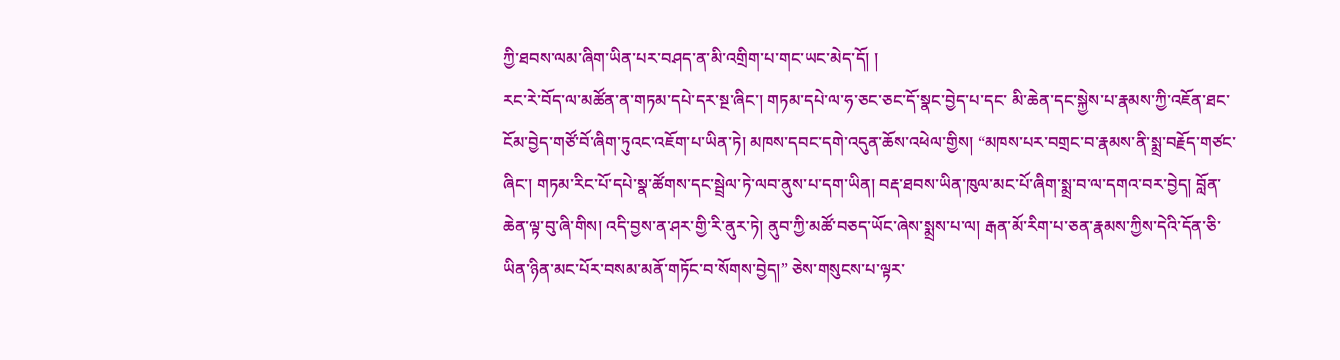ཀྱི་ཐབས་ལམ་ཞིག་ཡིན་པར་བཤད་ན་མི་འགྲིག་པ་གང་ཡང་མེད་དོ། །
རང་རེ་བོད་ལ་མཚོན་ན་གཏམ་དཔེ་དར་སྔ་ཞིང་། གཏམ་དཔེ་ལ་ཧ་ཅང་ཅང་དོ་སྣང་བྱེད་པ་དང་ མི་ཆེན་དང་སྐྱེས་པ་རྣམས་ཀྱི་འཇོན་ཐང་ངོམ་བྱེད་གཙོ་བོ་ཞིག་ཏུའང་འཇོག་པ་ཡིན་ཏེ། མཁས་དབང་དགེ་འདུན་ཆོས་འཕེལ་གྱིས། “མཁས་པར་བགྲང་བ་རྣམས་ནི་སྨྲ་བརྗོད་གཙང་ཞིང་། གཏམ་རིང་པོ་དཔེ་སྣ་ཚོགས་དང་སྦྲེལ་ཏེ་ལབ་ནུས་པ་དག་ཡིན། བརྡ་ཐབས་ཡིན་ཁུལ་མང་པོ་ཞིག་སྨྲ་བ་ལ་དགའ་བར་བྱེད། བློན་ཆེན་ལྟ་བུ་ཞི་གིས། འདི་བྱས་ན་ཤར་གྱི་རི་ནུར་ཏེ། ནུབ་ཀྱི་མཚོ་བཅད་ཡོང་ཞེས་སྨྲས་པ་ལ། རྒན་མོ་རིག་པ་ཅན་རྣམས་ཀྱིས་དེའི་དོན་ཅི་ཡིན་ཉིན་མང་པོར་བསམ་མནོ་གཏོང་བ་སོགས་བྱེད།” ཅེས་གསུངས་པ་ལྟར་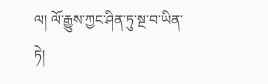ལ། ལོ་རྒྱུས་ཀྱང་ཤིན་ཏུ་སྔ་བ་ཡིན་ཏེ།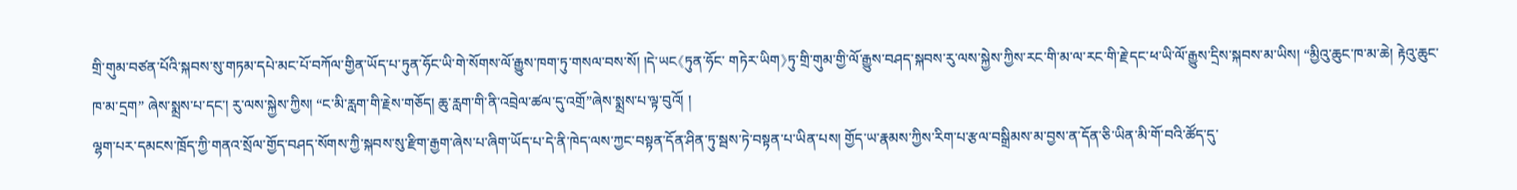གྲི་གུམ་བཙན་པོའི་སྐབས་སུ་གཏམ་དཔེ་མང་པོ་བཀོལ་གྱིན་ཡོད་པ་ཏུན་ཧོང་ཡི་གེ་སོགས་ལོ་རྒྱུས་ཁག་ཏུ་གསལ་བས་སོ། །དེ་ཡང《ཏུན་ཧོང་ གཏེར་ཡིག》ཏུ་གྲི་གུམ་གྱི་ལོ་རྒྱུས་བཤད་སྐབས་རུ་ལས་སྐྱེས་ཀྱིས་རང་གི་མ་ལ་རང་གི་རྗེ་དང་ཕ་ཡི་ལོ་རྒྱུས་དྲིས་སྐབས་མ་ཡིས། “མྱིའུ་ཆུང་ཁ་མ་ཆེ། རྟེའུ་ཆུང་ཁ་མ་དྲག” ཞེས་སྨྲས་པ་དང་། རུ་ལས་སྐྱེས་ཀྱིས། “ང་མི་རླག་གི་རྗེས་གཅོད། ཆུ་རླག་གི་ནི་འབྲེལ་ཚལ་དུ་འགྲོ”ཞེས་སྨྲས་པ་ལྟ་བུའོ། །
ལྷག་པར་དམངས་ཁྲོད་ཀྱི་གནའ་སྲོལ་གྱོད་བཤད་སོགས་ཀྱི་སྐབས་སུ་རྫིག་རྒྱག་ཞེས་པ་ཞིག་ཡོད་པ་དེ་ནི་ཁེད་ལས་ཀྱང་བསྟན་དོན་ཤིན་ཏུ་སྦས་ཏེ་བསྟན་པ་ཡིན་པས། གྱོད་ཡ་རྣམས་ཀྱིས་རིག་པ་རྩལ་བསྒྲིམས་མ་བྱས་ན་དོན་ཅི་ཡིན་མི་གོ་བའི་ཚོད་དུ་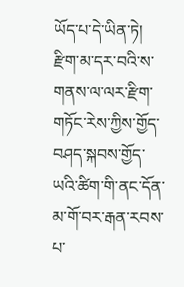ཡོད་པ་དེ་ཡིན་ཏེ། རྫིག་མ་དར་བའི་ས་གནས་ལ་ལར་རྫིག་གཏོང་རེས་ཀྱིས་གྱོད་བཤད་སྐབས་གྱོད་ཡའི་ཚིག་གི་ནང་དོན་མ་གོ་བར་རྒན་རབས་པ་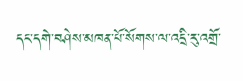དང་དགེ་བཤེས་མཁན་པོ་སོགས་ལ་འདྲི་རུ་འགྲོ་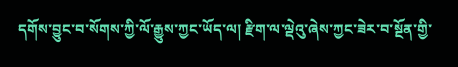དགོས་བྱུང་བ་སོགས་ཀྱི་ལོ་རྒྱུས་ཀྱང་ཡོད་ལ། རྫིག་ལ་ལྡེའུ་ཞེས་ཀྱང་ཟེར་བ་སྔོན་གྱི་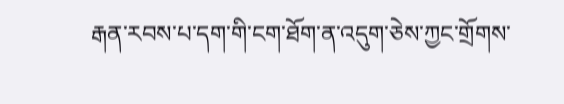རྒན་རབས་པ་དག་གི་ངག་ཐོག་ན་འདུག་ཅེས་ཀྱང་གྲོགས་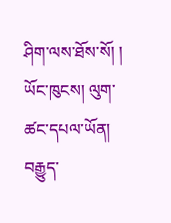ཤིག་ལས་ཐོས་སོ། །
ཡོང་ཁུངས། ལུག་ཚང་དཔལ་ཡོན།
བརྒྱུད་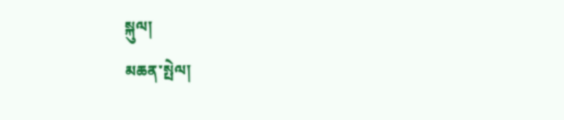སྐུལ།
མཆན་སྤེལ།